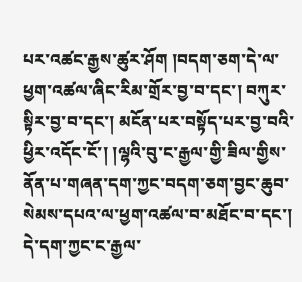པར་འཚང་རྒྱས་ཚུར་ཤོག །བདག་ཅག་དེ་ལ་ཕྱག་འཚལ་ཞིང་རིམ་གྲོར་བྱ་བ་དང་། བཀུར་སྟིར་བྱ་བ་དང་། མངོན་པར་བསྟོད་པར་བྱ་བའི་ཕྱིར་འདོང་ངོ་། །ལྷའི་བུ་ང་རྒྱལ་གྱི་ཟིལ་གྱིས་ནོན་པ་གཞན་དག་ཀྱང་བདག་ཅག་བྱང་ཆུབ་སེམས་དཔའ་ལ་ཕྱག་འཚལ་བ་མཐོང་བ་དང་། དེ་དག་ཀྱང་ང་རྒྱལ་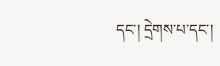དང་། དྲེགས་པ་དང་།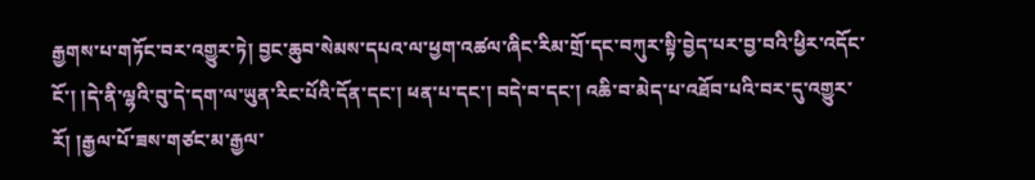རྒྱགས་པ་གཏོང་བར་འགྱུར་ཏེ། བྱང་ཆུབ་སེམས་དཔའ་ལ་ཕྱག་འཚལ་ཞིང་རིམ་གྲོ་དང་བཀུར་སྟི་བྱེད་པར་བྱ་བའི་ཕྱིར་འདོང་ངོ་། །དེ་ནི་ལྷའི་བུ་དེ་དག་ལ་ཡུན་རིང་པོའི་དོན་དང་། ཕན་པ་དང་། བདེ་བ་དང་། འཆི་བ་མེད་པ་འཐོབ་པའི་བར་དུ་འགྱུར་རོ། །རྒྱལ་པོ་ཟས་གཙང་མ་རྒྱལ་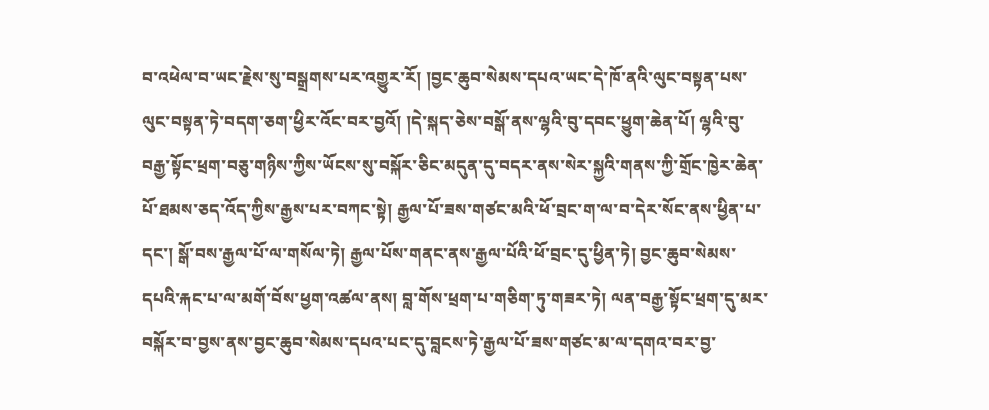བ་འཕེལ་བ་ཡང་རྗེས་སུ་བསྒྲགས་པར་འགྱུར་རོ། །བྱང་ཆུབ་སེམས་དཔའ་ཡང་དེ་ཁོ་ནའི་ལུང་བསྟན་པས་ལུང་བསྟན་ཏེ་བདག་ཅག་ཕྱིར་འོང་བར་བྱའོ། །དེ་སྐད་ཅེས་བསྒོ་ནས་ལྷའི་བུ་དབང་ཕྱུག་ཆེན་པོ། ལྷའི་བུ་བརྒྱ་སྟོང་ཕྲག་བཅུ་གཉིས་ཀྱིས་ཡོངས་སུ་བསྐོར་ཅིང་མདུན་དུ་བདར་ནས་སེར་སྐྱའི་གནས་ཀྱི་གྲོང་ཁྱེར་ཆེན་པོ་ཐམས་ཅད་འོད་ཀྱིས་རྒྱས་པར་བཀང་སྟེ། རྒྱལ་པོ་ཟས་གཙང་མའི་ཕོ་བྲང་ག་ལ་བ་དེར་སོང་ནས་ཕྱིན་པ་དང་། སྒོ་བས་རྒྱལ་པོ་ལ་གསོལ་ཏེ། རྒྱལ་པོས་གནང་ནས་རྒྱལ་པོའི་ཕོ་བྲང་དུ་ཕྱིན་ཏེ། བྱང་ཆུབ་སེམས་དཔའི་རྐང་པ་ལ་མགོ་བོས་ཕྱག་འཚལ་ནས། བླ་གོས་ཕྲག་པ་གཅིག་ཏུ་གཟར་ཏེ། ལན་བརྒྱ་སྟོང་ཕྲག་དུ་མར་བསྐོར་བ་བྱས་ནས་བྱང་ཆུབ་སེམས་དཔའ་པང་དུ་བླངས་ཏེ་རྒྱལ་པོ་ཟས་གཙང་མ་ལ་དགའ་བར་བྱ་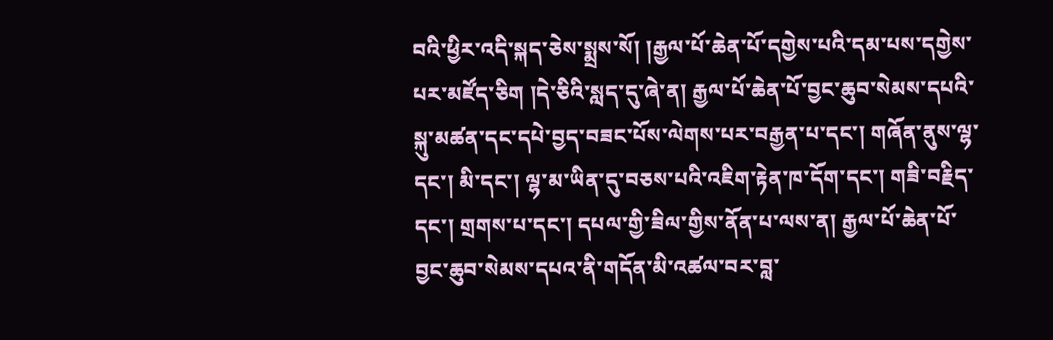བའི་ཕྱིར་འདི་སྐད་ཅེས་སྨྲས་སོ། །རྒྱལ་པོ་ཆེན་པོ་དགྱེས་པའི་དམ་པས་དགྱེས་པར་མཛོད་ཅིག །དེ་ཅིའི་སླད་དུ་ཞེ་ན། རྒྱལ་པོ་ཆེན་པོ་བྱང་ཆུབ་སེམས་དཔའི་སྐུ་མཚན་དང་དཔེ་བྱད་བཟང་པོས་ལེགས་པར་བརྒྱན་པ་དང་། གཞོན་ནུས་ལྷ་དང་། མི་དང་། ལྷ་མ་ཡིན་དུ་བཅས་པའི་འཇིག་རྟེན་ཁ་དོག་དང་། གཟི་བརྗིད་དང་། གྲགས་པ་དང་། དཔལ་གྱི་ཟིལ་གྱིས་ནོན་པ་ལས་ན། རྒྱལ་པོ་ཆེན་པོ་བྱང་ཆུབ་སེམས་དཔའ་ནི་གདོན་མི་འཚལ་བར་བླ་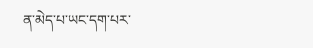ན་མེད་པ་ཡང་དག་པར་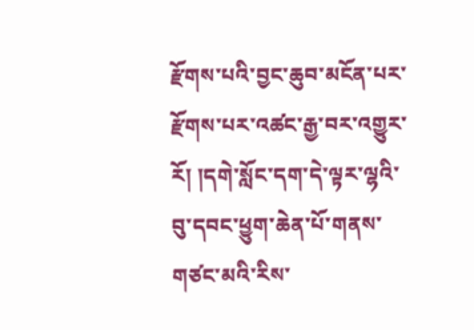རྫོགས་པའི་བྱང་ཆུབ་མངོན་པར་རྫོགས་པར་འཚང་རྒྱ་བར་འགྱུར་རོ། །དགེ་སློང་དག་དེ་ལྟར་ལྷའི་བུ་དབང་ཕྱུག་ཆེན་པོ་གནས་གཙང་མའི་རིས་